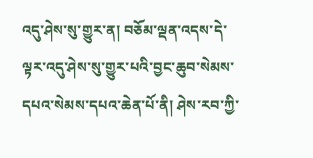འདུ་ཤེས་སུ་གྱུར་ན། བཅོམ་ལྡན་འདས་དེ་ལྟར་འདུ་ཤེས་སུ་གྱུར་པའི་བྱང་ཆུབ་སེམས་དཔའ་སེམས་དཔའ་ཆེན་པོ་ནི། ཤེས་རབ་ཀྱི་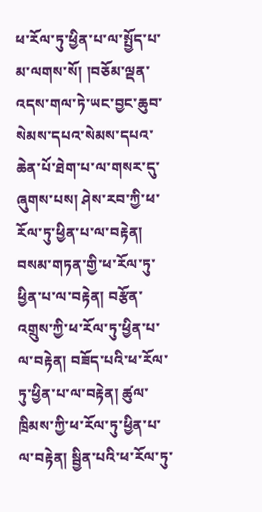ཕ་རོལ་ཏུ་ཕྱིན་པ་ལ་སྤྱོད་པ་མ་ལགས་སོ། །བཅོམ་ལྡན་འདས་གལ་ཏེ་ཡང་བྱང་ཆུབ་སེམས་དཔའ་སེམས་དཔའ་ཆེན་པོ་ཐེག་པ་ལ་གསར་དུ་ཞུགས་པས། ཤེས་རབ་ཀྱི་ཕ་རོལ་ཏུ་ཕྱིན་པ་ལ་བརྟེན། བསམ་གཏན་གྱི་ཕ་རོལ་ཏུ་ཕྱིན་པ་ལ་བརྟེན། བརྩོན་འགྲུས་ཀྱི་ཕ་རོལ་ཏུ་ཕྱིན་པ་ལ་བརྟེན། བཟོད་པའི་ཕ་རོལ་ཏུ་ཕྱིན་པ་ལ་བརྟེན། ཚུལ་ཁྲིམས་ཀྱི་ཕ་རོལ་ཏུ་ཕྱིན་པ་ལ་བརྟེན། སྦྱིན་པའི་ཕ་རོལ་ཏུ་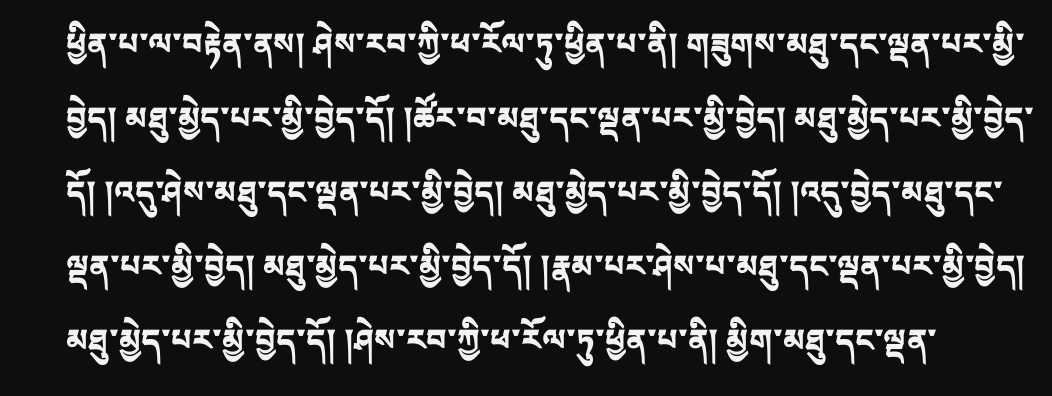ཕྱིན་པ་ལ་བརྟེན་ནས། ཤེས་རབ་ཀྱི་ཕ་རོལ་ཏུ་ཕྱིན་པ་ནི། གཟུགས་མཐུ་དང་ལྡན་པར་མྱི་བྱེད། མཐུ་མྱེད་པར་མྱི་བྱེད་དོ། །ཚོར་བ་མཐུ་དང་ལྡན་པར་མྱི་བྱེད། མཐུ་མྱེད་པར་མྱི་བྱེད་དོ། །འདུ་ཤེས་མཐུ་དང་ལྡན་པར་མྱི་བྱེད། མཐུ་མྱེད་པར་མྱི་བྱེད་དོ། །འདུ་བྱེད་མཐུ་དང་ལྡན་པར་མྱི་བྱེད། མཐུ་མྱེད་པར་མྱི་བྱེད་དོ། །རྣམ་པར་ཤེས་པ་མཐུ་དང་ལྡན་པར་མྱི་བྱེད། མཐུ་མྱེད་པར་མྱི་བྱེད་དོ། །ཤེས་རབ་ཀྱི་ཕ་རོལ་ཏུ་ཕྱིན་པ་ནི། མྱིག་མཐུ་དང་ལྡན་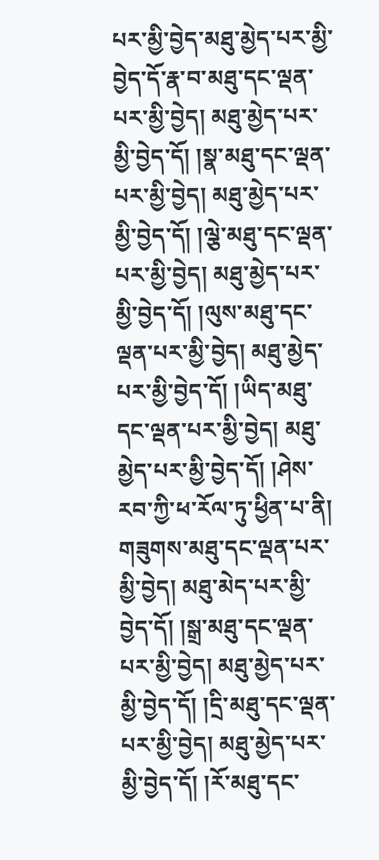པར་མྱི་བྱེད་མཐུ་མྱེད་པར་མྱི་བྱེད་དོ་རྣ་བ་མཐུ་དང་ལྡན་པར་མྱི་བྱེད། མཐུ་མྱེད་པར་མྱི་བྱེད་དོ། །སྣ་མཐུ་དང་ལྡན་པར་མྱི་བྱེད། མཐུ་མྱེད་པར་མྱི་བྱེད་དོ། །ལྕེ་མཐུ་དང་ལྡན་པར་མྱི་བྱེད། མཐུ་མྱེད་པར་མྱི་བྱེད་དོ། །ལུས་མཐུ་དང་ལྡན་པར་མྱི་བྱེད། མཐུ་མྱེད་པར་མྱི་བྱེད་དོ། །ཡིད་མཐུ་དང་ལྡན་པར་མྱི་བྱེད། མཐུ་མྱེད་པར་མྱི་བྱེད་དོ། །ཤེས་རབ་ཀྱི་ཕ་རོལ་ཏུ་ཕྱིན་པ་ནི། གཟུགས་མཐུ་དང་ལྡན་པར་མྱི་བྱེད། མཐུ་མེད་པར་མྱི་བྱེད་དོ། །སྒྲ་མཐུ་དང་ལྡན་པར་མྱི་བྱེད། མཐུ་མྱེད་པར་མྱི་བྱེད་དོ། །དྲི་མཐུ་དང་ལྡན་པར་མྱི་བྱེད། མཐུ་མྱེད་པར་མྱི་བྱེད་དོ། །རོ་མཐུ་དང་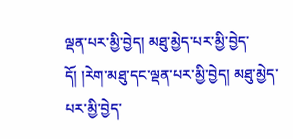ལྡན་པར་མྱི་བྱེད། མཐུ་མྱེད་པར་མྱི་བྱེད་དོ། །རེག་མཐུ་དང་ལྡན་པར་མྱི་བྱེད། མཐུ་མྱེད་པར་མྱི་བྱེད་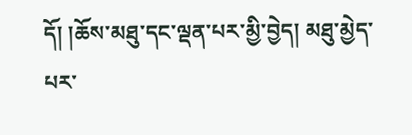དོ། །ཆོས་མཐུ་དང་ལྡན་པར་མྱི་བྱེད། མཐུ་མྱེད་པར་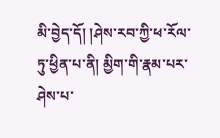མི་བྱེད་དོ། །ཤེས་རབ་ཀྱི་ཕ་རོལ་ཏུ་ཕྱིན་པ་ནི། མྱིག་གི་རྣམ་པར་ཤེས་པ་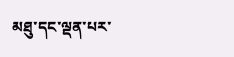མཐུ་དང་ལྡན་པར་